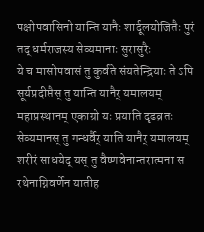पक्षोपवासिनो यान्ति यानैः शार्दूलयोजितैः पुरं तद् धर्मराजस्य सेव्यमानाः सुरासुरैः
ये च मासोपवासं तु कुर्वते संयतेन्द्रियाः ते ऽपि सूर्यप्रदीप्तैस् तु यान्ति यानैर् यमालयम्
महाप्रस्थानम् एकाग्रो यः प्रयाति दृढव्रतः सेव्यमानस् तु गन्धर्वैर् याति यानैर् यमालयम्
शरीरं साधयेद् यस् तु वैष्णवेनान्तरात्मना स रथेनाग्निवर्णेन यातीह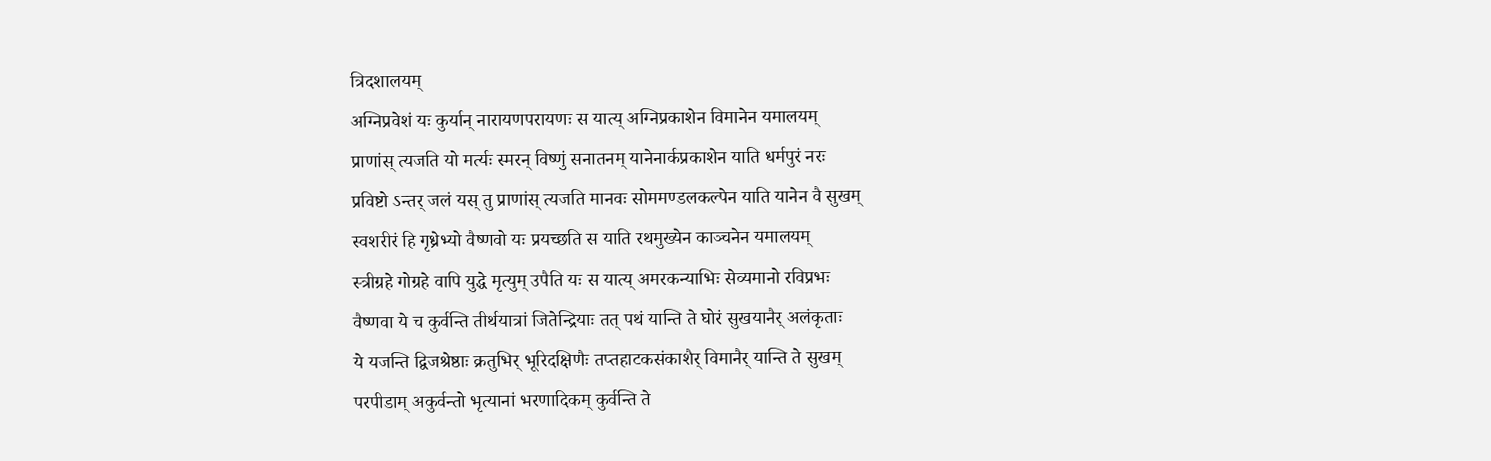त्रिदशालयम्
अग्निप्रवेशं यः कुर्यान् नारायणपरायणः स यात्य् अग्निप्रकाशेन विमानेन यमालयम्
प्राणांस् त्यजति यो मर्त्यः स्मरन् विष्णुं सनातनम् यानेनार्कप्रकाशेन याति धर्मपुरं नरः
प्रविष्टो ऽन्तर् जलं यस् तु प्राणांस् त्यजति मानवः सोममण्डलकल्पेन याति यानेन वै सुखम्
स्वशरीरं हि गृध्रेभ्यो वैष्णवो यः प्रयच्छति स याति रथमुख्येन काञ्चनेन यमालयम्
स्त्रीग्रहे गोग्रहे वापि युद्धे मृत्युम् उपैति यः स यात्य् अमरकन्याभिः सेव्यमानो रविप्रभः
वैष्णवा ये च कुर्वन्ति तीर्थयात्रां जितेन्द्रियाः तत् पथं यान्ति ते घोरं सुखयानैर् अलंकृताः
ये यजन्ति द्विजश्रेष्ठाः क्रतुभिर् भूरिदक्षिणैः तप्तहाटकसंकाशैर् विमानैर् यान्ति ते सुखम्
परपीडाम् अकुर्वन्तो भृत्यानां भरणादिकम् कुर्वन्ति ते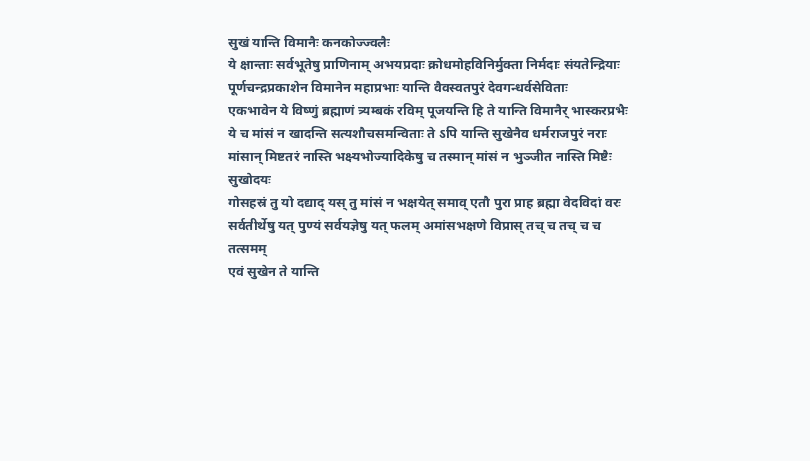सुखं यान्ति विमानैः कनकोज्ज्वलैः
ये क्षान्ताः सर्वभूतेषु प्राणिनाम् अभयप्रदाः क्रोधमोहविनिर्मुक्ता निर्मदाः संयतेन्द्रियाः
पूर्णचन्द्रप्रकाशेन विमानेन महाप्रभाः यान्ति वैवस्वतपुरं देवगन्धर्वसेविताः
एकभावेन ये विष्णुं ब्रह्माणं त्र्यम्बकं रविम् पूजयन्ति हि ते यान्ति विमानैर् भास्करप्रभैः
ये च मांसं न खादन्ति सत्यशौचसमन्विताः ते ऽपि यान्ति सुखेनैव धर्मराजपुरं नराः
मांसान् मिष्टतरं नास्ति भक्ष्यभोज्यादिकेषु च तस्मान् मांसं न भुञ्जीत नास्ति मिष्टैः सुखोदयः
गोसहस्रं तु यो दद्याद् यस् तु मांसं न भक्षयेत् समाव् एतौ पुरा प्राह ब्रह्मा वेदविदां वरः
सर्वतीर्थेषु यत् पुण्यं सर्वयज्ञेषु यत् फलम् अमांसभक्षणे विप्रास् तच् च तच् च च तत्समम्
एवं सुखेन ते यान्ति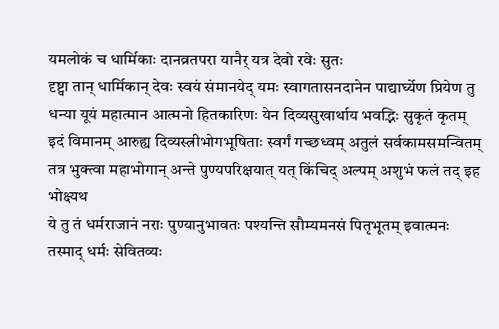यमलोकं च धार्मिकाः दानव्रतपरा यानैर् यत्र देवो रवेः सुतः
दृष्ट्वा तान् धार्मिकान् देवः स्वयं संमानयेद् यमः स्वागतासनदानेन पाद्यार्घ्येण प्रियेण तु
धन्या यूयं महात्मान आत्मनो हितकारिणः येन दिव्यसुखार्थाय भवद्भिः सुकृतं कृतम्
इदं विमानम् आरुह्य दिव्यस्त्रीभोगभूषिताः स्वर्गं गच्छध्वम् अतुलं सर्वकामसमन्वितम्
तत्र भुक्त्वा महाभोगान् अन्ते पुण्यपरिक्षयात् यत् किंचिद् अल्पम् अशुभं फलं तद् इह भोक्ष्यथ
ये तु तं धर्मराजानं नराः पुण्यानुभावतः पश्यन्ति सौम्यमनसं पितृभूतम् इवात्मनः
तस्माद् धर्मः सेवितव्यः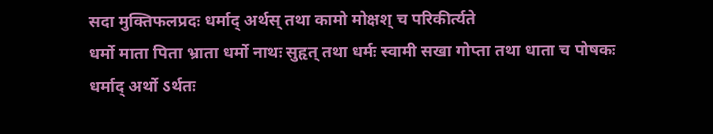सदा मुक्तिफलप्रदः धर्माद् अर्थस् तथा कामो मोक्षश् च परिकीर्त्यते
धर्मो माता पिता भ्राता धर्मो नाथः सुहृत् तथा धर्मः स्वामी सखा गोप्ता तथा धाता च पोषकः
धर्माद् अर्थो ऽर्थतः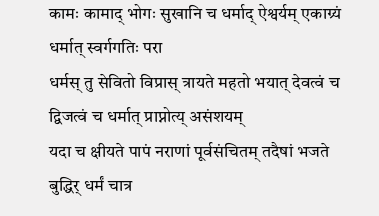कामः कामाद् भोगः सुखानि च धर्माद् ऐश्वर्यम् एकाग्र्यं धर्मात् स्वर्गगतिः परा
धर्मस् तु सेवितो विप्रास् त्रायते महतो भयात् देवत्वं च द्विजत्वं च धर्मात् प्राप्नोत्य् असंशयम्
यदा च क्षीयते पापं नराणां पूर्वसंचितम् तदैषां भजते बुद्धिर् धर्मं चात्र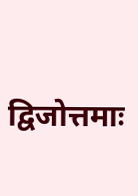द्विजोत्तमाः